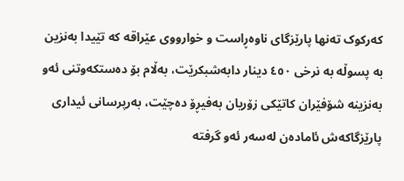کەرکوک تەنھا پارێزگای ناوەڕاست و خوارووی عێراقە کە تێیدا بەنزین بە پسوڵە بە نرخی ٤٥٠ دینار دابەشبکرێت، بەڵام بۆ دەستکەوتنی ئەو بەنزینە شۆفێران کاتێکی زۆریان بەفیڕۆ دەچێت، بەرپرسانی ئیداری پارێزگاکەش ئامادەن لەسەر ئەو گرفتە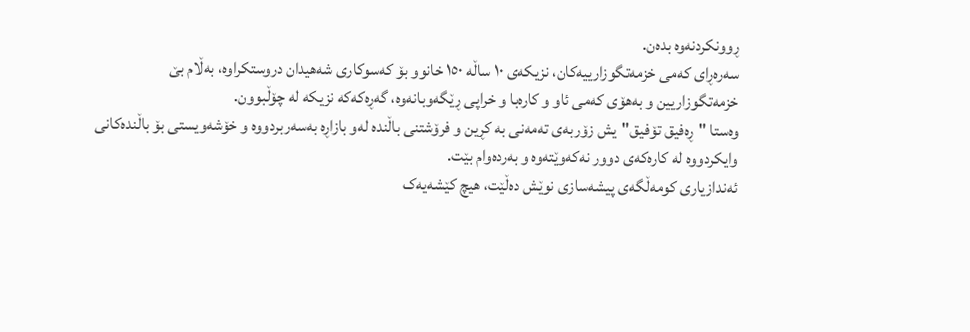ڕوونکردنەوە بدەن.
سەرەڕای کەمی خزمەتگوزارییەکان، نزیکەی ١٠ ساڵە ١٥٠ خانوو بۆ کەسوکاری شەھیدان دروستکراوە، بەڵام بێ خزمەتگوزاریین و بەھۆی کەمی ئاو و کارەبا و خراپی ڕێگەوبانەوە، گەڕەکەکە نزیکە لە چۆڵبوون.
وەستا "ڕەفیق تۆفیق"یش زۆربەی تەمەنی بە کڕین و فرۆشتنی باڵندە لەو بازاڕە بەسەربردووە و خۆشەویستی بۆ باڵندەکانی وایکردووە لە کارەکەی دوور نەکەوێتەوە و بەردەوام بێت.
ئەندازیاری کومەڵگەی پیشەسازی نوێش دەڵێت، ھیچ کێشەیەک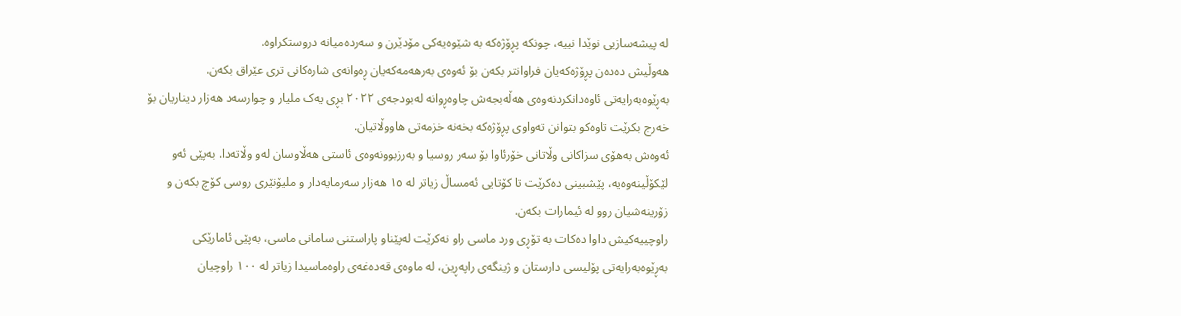لە پیشەسازیی نوێدا نییە، چونکە پڕۆژەکە بە شێوەیەکی مۆدێرن و سەردەمیانە دروستکراوە.
ھەوڵیش دەدەن پڕۆژەکەیان فراوانتر بکەن بۆ ئەوەی بەرھەمەکەیان ڕەوانەی شارەکانی تری عێراق بکەن.
بەڕێوەبەرایەتی ئاوەدانکردنەوەی ھەڵەبجەش چاوەڕوانە لەبودجەی ٢٠٢٢ بڕی یەک ملیار و چوارسەد ھەزار دیناریان بۆ خەرج بکرێت تاوەکو بتوانن تەواوی پڕۆژەکە بخەنە خزمەتی ھاووڵاتیان.
ئەوەش بەھۆی سزاکانی وڵاتانی خۆرئاوا بۆ سەر روسیا و بەرزبوونەوەی ئاستی ھەڵاوسان لەو وڵاتەدا. بەپێی ئەو لێکۆڵینەوەیە، پێشبینی دەکرێت تا کۆتایی ئەمساڵ زیاتر لە ١٥ ھەزار سەرمایەدار و ملیۆنێری روسی کۆچ بکەن و زۆرینەشیان روو لە ئیمارات بکەن.
راوچییەکیش داوا دەکات بە تۆڕی ورد ماسی راو نەکرێت لەپێناو پاراستنی سامانی ماسی، بەپێی ئامارێکی بەڕێوەبەرایەتی پۆلیسی دارستان و ژینگەی راپەڕین، لە ماوەی قەدەغەی راوەماسیدا زیاتر لە ١٠٠ راوچیان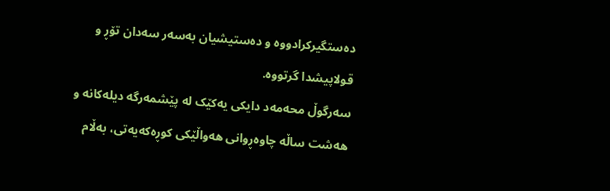دەستگیرکرادووە و دەستیشیان بەسەر سەدان تۆڕ و قولاپیشدا گرتووە.
سەرگوڵ محەمەد دایکی یەکێک لە پێشمەرگە دیلەکانە و ھەشت ساڵە چاوەڕوانی ھەواڵێکی کوڕەکەیەتی، بەڵام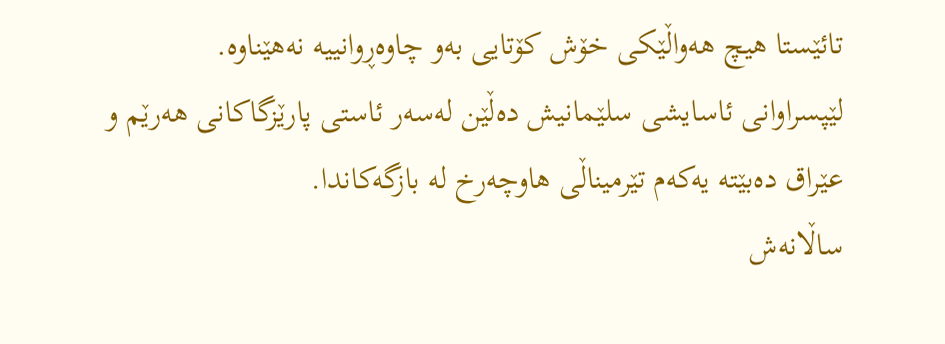تائێستا ھیچ ھەواڵێکی خۆش کۆتایی بەو چاوەڕوانییە نەھێناوە.
لێپسراوانی ئاسایشی سلێمانیش دەڵێن لەسەر ئاستی پارێزگاکانی ھەرێم و عێراق دەبێتە یەکەم تێرمیناڵی ھاوچەرخ لە بازگەکاندا.
ساڵانەش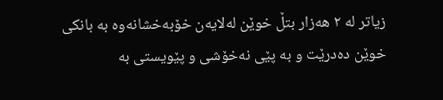زیاتر لە ٢ ھەزار بتڵ خوێن لەلایەن خۆبەخشانەوە بە بانکی خوێن دەدرێت و بە پێی نەخۆشی و پێویستی بە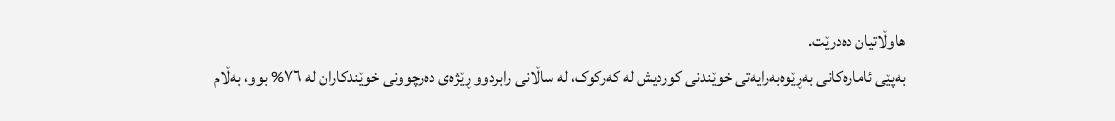ھاوڵاتیان دەدرێت.
بەپێی ئامارەکانی بەڕێوەبەرایەتی خوێندنی کوردیش لە کەرکوک، لە ساڵانی رابردوو ڕێژەی دەرچوونی خوێندکاران لە ٧٦% بوو، بەڵام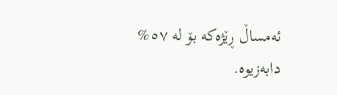ئەمساڵ ڕێژەکە بۆ لە ٥٧% دابەزیوە.